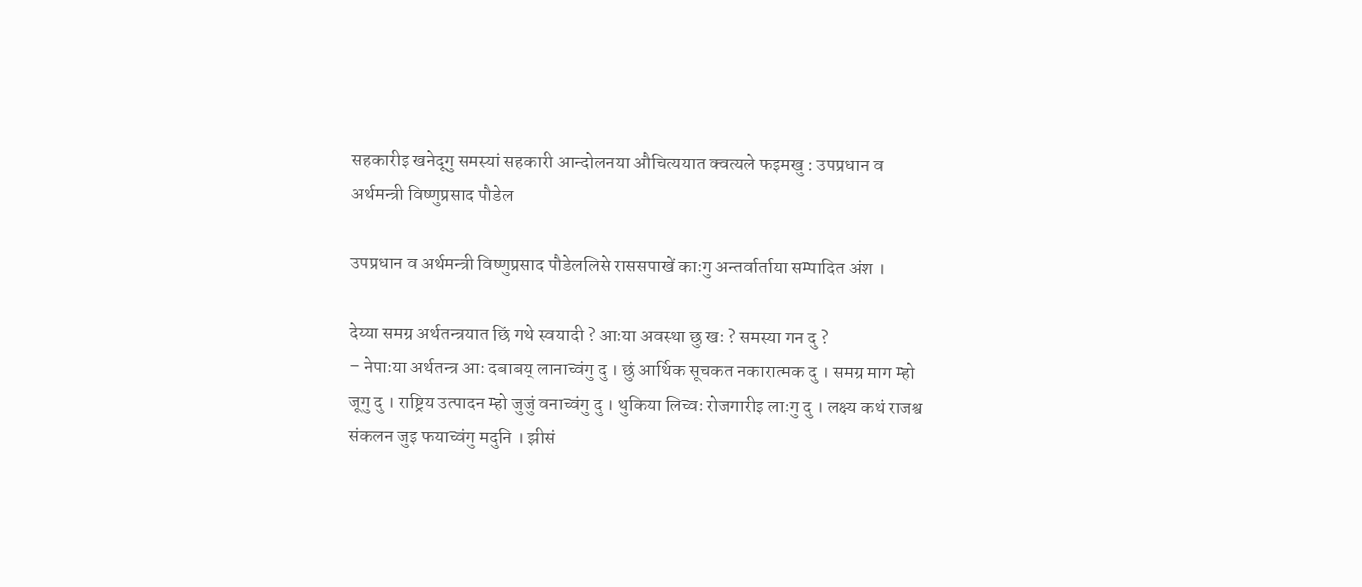सहकारीइ खनेदूगु समस्यां सहकारी आन्दोलनया औचित्ययात क्वत्यले फइमखु : उपप्रधान व अर्थमन्त्री विष्णुप्रसाद पौडेल

उपप्रधान व अर्थमन्त्री विष्णुप्रसाद पौडेललिसे राससपाखें काःगु अन्तर्वार्ताया सम्पादित अंश ।

देय्या समग्र अर्थतन्त्रयात छिं गथे स्वयादी ? आःया अवस्था छु खः ? समस्या गन दु ?
– नेपाःया अर्थतन्त्र आः दबाबय् लानाच्वंगु दु । छुं आर्थिक सूचकत नकारात्मक दु । समग्र माग म्हो जूगु दु । राष्ट्रिय उत्पादन म्हो जुजुं वनाच्वंगु दु । थुकिया लिच्वः रोजगारीइ लाःगु दु । लक्ष्य कथं राजश्व संकलन जुइ फयाच्वंगु मदुनि । झीसं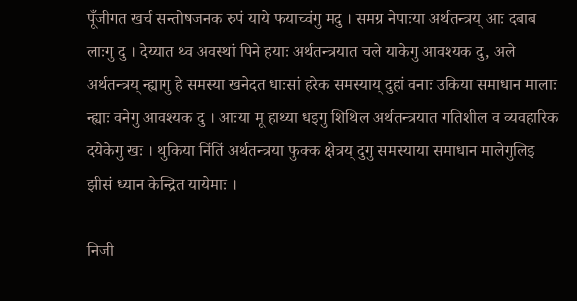पूँजीगत खर्च सन्तोषजनक रुपं याये फयाच्वंगु मदु । समग्र नेपाःया अर्थतन्त्रय् आः दबाब लाःगु दु । देय्यात थ्व अवस्थां पिने हयाः अर्थतन्त्रयात चले याकेगु आवश्यक दु, अले अर्थतन्त्रय् न्ह्यागु हे समस्या खनेदत धाःसां हरेक समस्याय् दुहां वनाः उकिया समाधान मालाः न्ह्याः वनेगु आवश्यक दु । आःया मू हाथ्या धइगु शिथिल अर्थतन्त्रयात गतिशील व व्यवहारिक दयेकेगु खः । थुकिया निंतिं अर्थतन्त्रया फुक्क क्षेत्रय् दुगु समस्याया समाधान मालेगुलिइ झीसं ध्यान केन्द्रित यायेमाः ।

निजी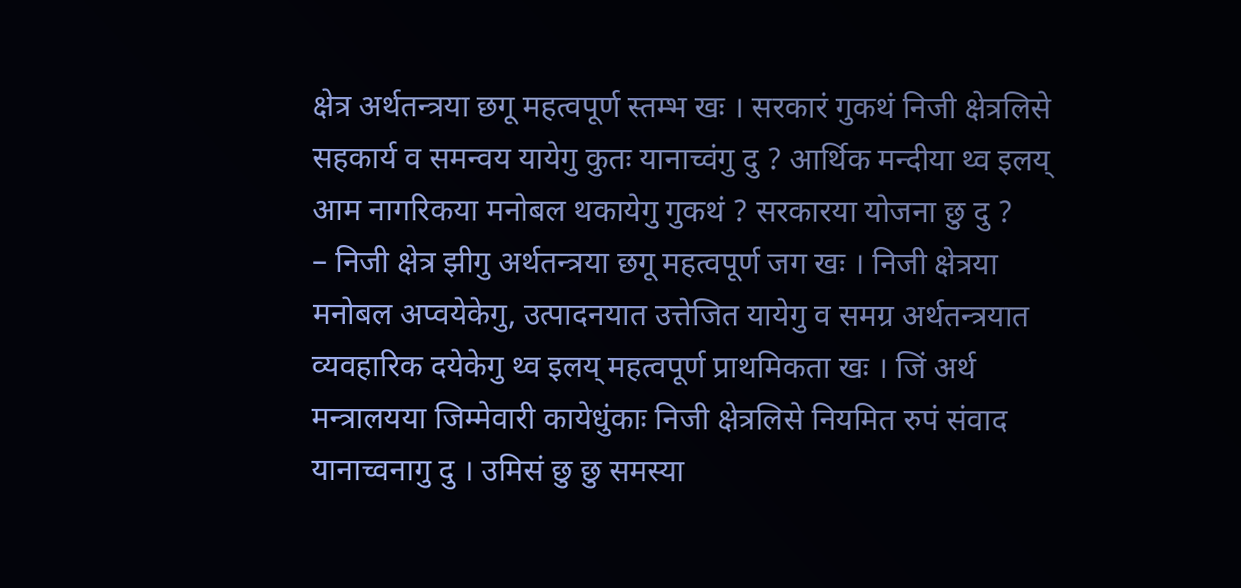क्षेत्र अर्थतन्त्रया छगू महत्वपूर्ण स्तम्भ खः । सरकारं गुकथं निजी क्षेत्रलिसे सहकार्य व समन्वय यायेगु कुतः यानाच्वंगु दु ? आर्थिक मन्दीया थ्व इलय् आम नागरिकया मनोबल थकायेगु गुकथं ? सरकारया योजना छु दु ?
– निजी क्षेत्र झीगु अर्थतन्त्रया छगू महत्वपूर्ण जग खः । निजी क्षेत्रया मनोबल अप्वयेकेगु, उत्पादनयात उत्तेजित यायेगु व समग्र अर्थतन्त्रयात व्यवहारिक दयेकेगु थ्व इलय् महत्वपूर्ण प्राथमिकता खः । जिं अर्थ मन्त्रालयया जिम्मेवारी कायेधुंकाः निजी क्षेत्रलिसे नियमित रुपं संवाद यानाच्वनागु दु । उमिसं छु छु समस्या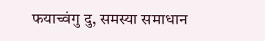फयाच्वंगु दु, समस्या समाधान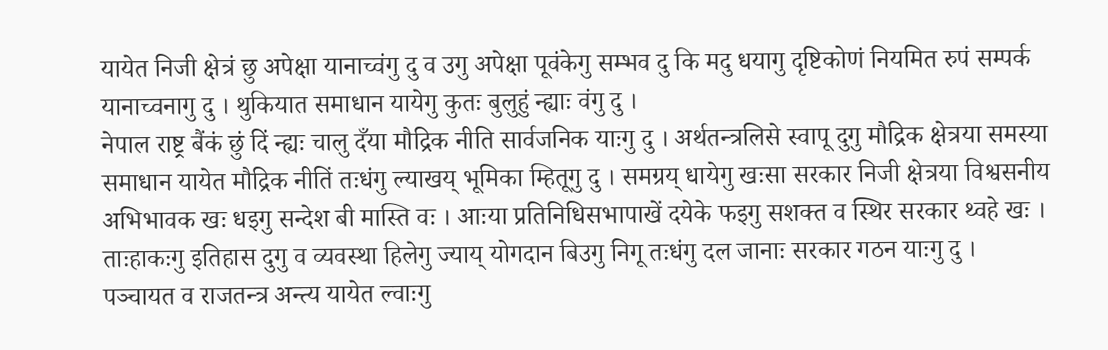यायेत निजी क्षेत्रं छु अपेक्षा यानाच्वंगु दु व उगु अपेक्षा पूवंकेगु सम्भव दु कि मदु धयागु दृष्टिकोणं नियमित रुपं सम्पर्क यानाच्वनागु दु । थुकियात समाधान यायेगु कुतः बुलुहुं न्ह्याः वंगु दु ।
नेपाल राष्ट्र बैंकं छुं दिं न्ह्यः चालु दँया मौद्रिक नीति सार्वजनिक याःगु दु । अर्थतन्त्रलिसे स्वापू दुगु मौद्रिक क्षेत्रया समस्या समाधान यायेत मौद्रिक नीतिं तःधंगु ल्याखय् भूमिका म्हितूगु दु । समग्रय् धायेगु खःसा सरकार निजी क्षेत्रया विश्वसनीय अभिभावक खः धइगु सन्देश बी मास्ति वः । आःया प्रतिनिधिसभापाखें दयेके फइगु सशक्त व स्थिर सरकार थ्वहे खः । ताःहाकःगु इतिहास दुगु व व्यवस्था हिलेगु ज्याय् योगदान बिउगु निगू तःधंगु दल जानाः सरकार गठन याःगु दु । पञ्चायत व राजतन्त्र अन्त्य यायेत ल्वाःगु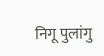निगू पुलांगु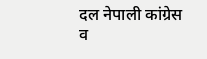दल नेपाली कांग्रेस व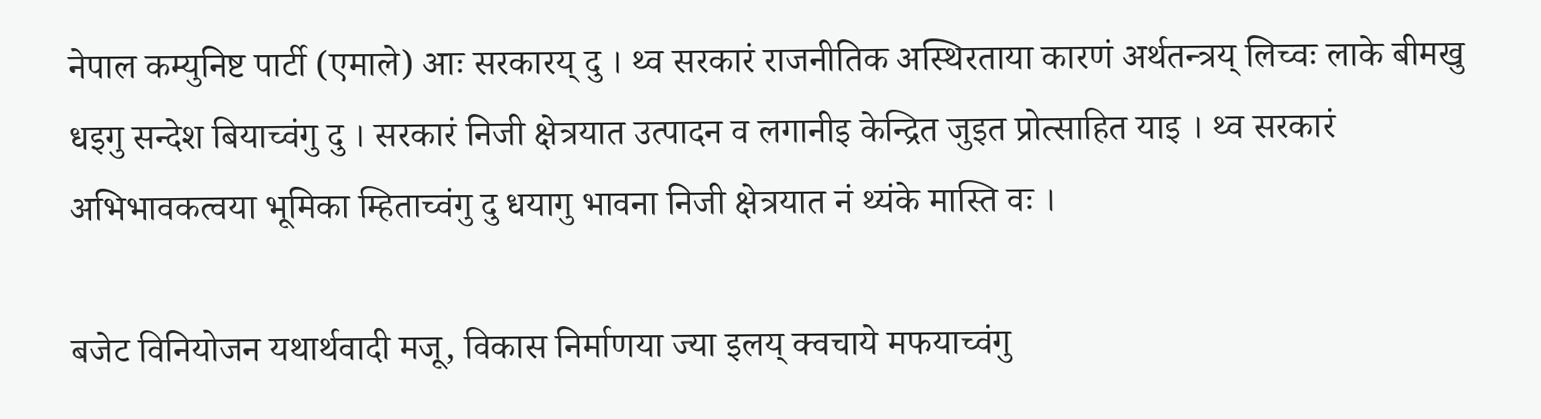नेपाल कम्युनिष्ट पार्टी (एमाले) आः सरकारय् दु । थ्व सरकारं राजनीतिक अस्थिरताया कारणं अर्थतन्त्रय् लिच्वः लाके बीमखु धइगु सन्देश बियाच्वंगु दु । सरकारं निजी क्षेत्रयात उत्पादन व लगानीइ केन्द्रित जुइत प्रोत्साहित याइ । थ्व सरकारं अभिभावकत्वया भूमिका म्हिताच्वंगु दु धयागु भावना निजी क्षेत्रयात नं थ्यंके मास्ति वः ।

बजेट विनियोजन यथार्थवादी मजू, विकास निर्माणया ज्या इलय् क्वचाये मफयाच्वंगु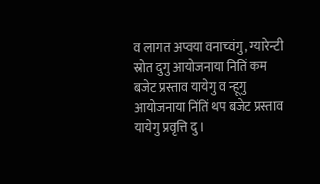व लागत अप्वया वनाच्वंगु, ग्यारेन्टी स्रोत दुगु आयोजनाया नितिं कम बजेट प्रस्ताव यायेगु व न्हूगु आयोजनाया निंतिं थप बजेट प्रस्ताव यायेगु प्रवृत्ति दु ।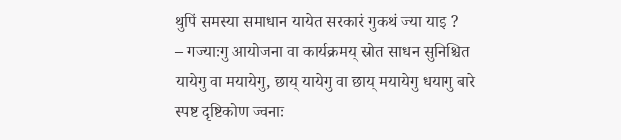थुपिं समस्या समाधान यायेत सरकारं गुकथं ज्या याइ ?
– गज्याःगु आयोजना वा कार्यक्रमय् स्रोत साधन सुनिश्चित यायेगु वा मयायेगु, छाय् यायेगु वा छाय् मयायेगु धयागु बारे स्पष्ट दृष्टिकोण ज्वनाः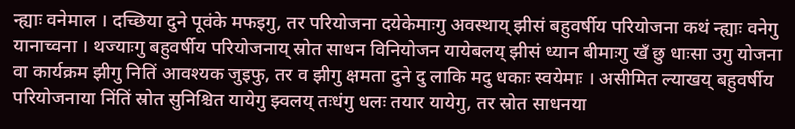न्ह्याः वनेमाल । दच्छिया दुने पूवंके मफइगु, तर परियोजना दयेकेमाःगु अवस्थाय् झीसं बहुवर्षीय परियोजना कथं न्ह्याः वनेगु यानाच्वना । थज्याःगु बहुवर्षीय परियोजनाय् स्रोत साधन विनियोजन यायेबलय् झीसं ध्यान बीमाःगु खँ छु धाःसा उगु योजना वा कार्यक्रम झीगु नितिं आवश्यक जुइफु, तर व झीगु क्षमता दुने दु लाकि मदु धकाः स्वयेमाः । असीमित ल्याखय् बहुवर्षीय परियोजनाया निंतिं स्रोत सुनिश्चित यायेगु झ्वलय् तःधंगु धलः तयार यायेगु, तर स्रोत साधनया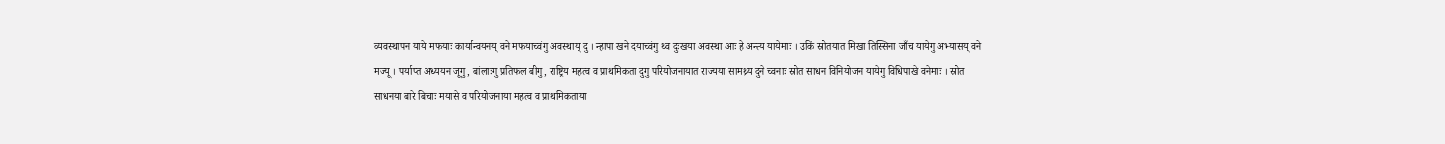व्यवस्थापन याये मफयाः कार्यान्वयनय् वने मफयाच्वंगु अवस्थाय् दु । न्हापा खने दयाच्वंगु थ्व दुःखया अवस्था आः हे अन्त्य यायेमाः । उकिं स्रोतयात मिखा तिस्सिना जाँच यायेगु अभ्यासय् वने मज्यू । पर्याप्त अध्ययन जूगु, बांलाःगु प्रतिफल बीगु, राष्ट्रिय महत्व व प्राथमिकता दुगु परियोजनायात राज्यया सामथ्र्य दुने च्वनाः स्रोत साधन विनियोजन यायेगु विधिपाखे वनेमाः । स्रोत साधनया बारे बिचाः मयासे व परियोजनाया महत्व व प्राथमिकताया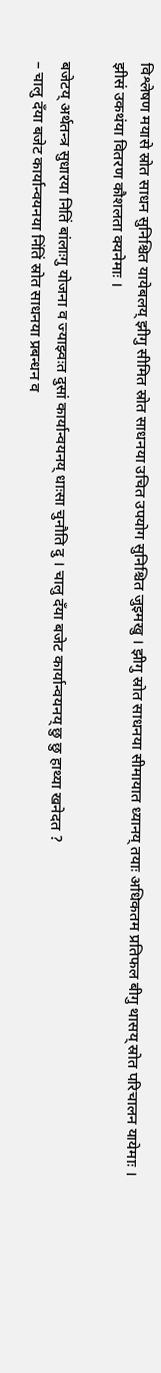विश्लेषण मयासे स्रोत साधन सुनिश्चित यायेबलय् झीगु सीमित स्रोत साधनया उचित उपयोग सुनिश्चित जुइमखु । झीगु स्रोत साधनया सीमायात ध्यानय् तयाः अधिकतम प्रतिफल बीगु थासय् स्रोत परिचालन यायेमाः । झीसं उकथंया वितरण कौशलता क्यनेमाः ।

बजेटय् अर्थतन्त्र सुधारया नितिं बांलाःगु योजना व ज्याझ्वःत दुसां कार्यान्वयनय् धाःसा चुनौति दु । चालु दँया बजेट कार्यान्वयनय् छु छु हाथ्या खनेदत ?
– चालु दँया बजेट कार्यान्वयनया निंतिं स्रोत साधनया प्रबन्धन व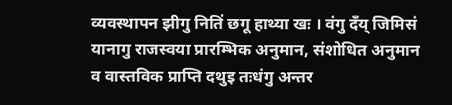व्यवस्थापन झीगु नितिं छगू हाथ्या खः । वंगु दँय् जिमिसं यानागु राजस्वया प्रारम्भिक अनुमान, संशोधित अनुमान व वास्तविक प्राप्ति दथुइ तःधंगु अन्तर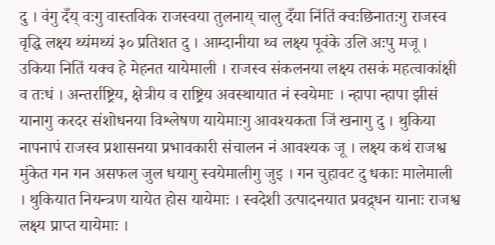दु । वंगु दँय् वःगु वास्तविक राजस्वया तुलनाय् चालु दँया निंतिं क्वःछिनातःगु राजस्व वृद्धि लक्ष्य थ्यंमथ्यं ३० प्रतिशत दु । आम्दानीया थ्व लक्ष्य पूवंके उलि अःपु मजू । उकिया नितिं यक्व हे मेहनत यायेमाली । राजस्व संकलनया लक्ष्य तसकं महत्वाकांक्षी व तःधं । अन्तर्राष्ट्रिय, क्षेत्रीय व राष्ट्रिय अवस्थायात नं स्वयेमाः । न्हापा न्हापा झीसं यानागु करदर संशोधनया विश्लेषण यायेमाःगु आवश्यकता जिं खनागु दु । थुकिया नापनापं राजस्व प्रशासनया प्रभावकारी संचालन नं आवश्यक जू । लक्ष्य कथं राजश्व मुंकेत गन गन असफल जुल धयागु स्वयेमालीगु जुइ । गन चुहावट दु धकाः मालेमाली । थुकियात नियन्त्रण यायेत होस यायेमाः । स्वदेशी उत्पादनयात प्रवद्र्धन यानाः राजश्व लक्ष्य प्राप्त यायेमाः ।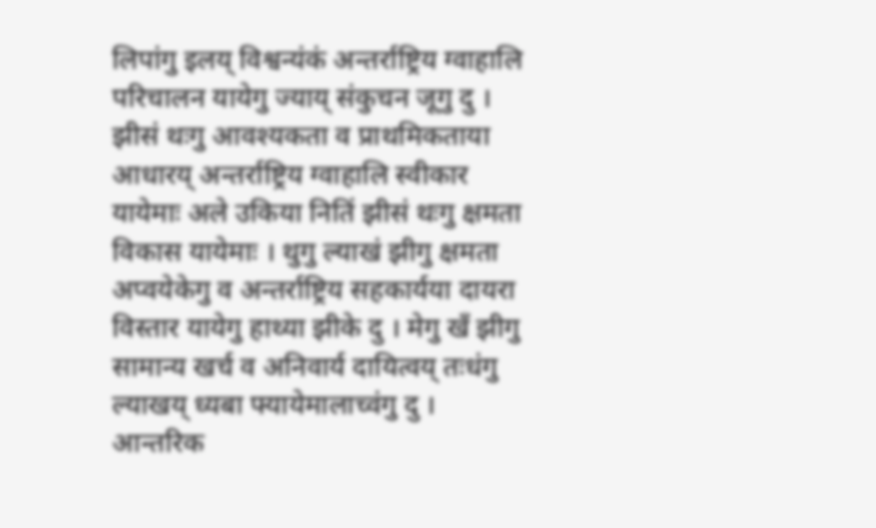लिपांगु इलय् विश्वन्यंकं अन्तर्राष्ट्रिय ग्वाहालि परिचालन यायेगु ज्याय् संकुचन जूगु दु । झीसं थःगु आवश्यकता व प्राथमिकताया आधारय् अन्तर्राष्ट्रिय ग्वाहालि स्वीकार यायेमाः अले उकिया नितिं झीसं थःगु क्षमता विकास यायेमाः । थुगु ल्याखं झीगु क्षमता अप्वयेकेगु व अन्तर्राष्ट्रिय सहकार्यया दायरा विस्तार यायेगु हाथ्या झीके दु । मेगु खँ झीगु सामान्य खर्च व अनिवार्य दायित्वय् तःधंगु ल्याखय् ध्यबा फ्यायेमालाच्वंगु दु । आन्तरिक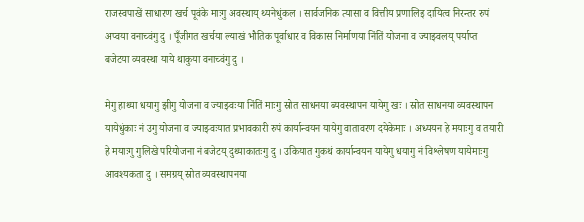राजस्वपाखें साधारण खर्च पूवंके माःगु अवस्थाय् थ्यनेधुंकल । सार्वजनिक त्यासा व वित्तीय प्रणालिइ दायित्व निरन्तर रुपं अप्वया वनाच्वंगु दु । पूँजीगत खर्चया ल्याखं भौतिक पूर्वाधार व विकास निर्माणया निंतिं योजना व ज्याझ्वलय् पर्याप्त बजेटया व्यवस्था याये थाकुया वनाच्वंगु दु ।

मेगु हाथ्या धयागु झीगु योजना व ज्याझ्वःया निंतिं माःगु स्रोत साधनया ब्यवस्थापन यायेगु खः । स्रोत साधनया व्यवस्थापन यायेधुंकाः नं उगु योजना व ज्याझ्वःयात प्रभावकारी रुपं कार्यान्वयन यायेगु वातावरण दयेकेमाः । अध्ययन हे मयाःगु व तयारी हे मयाःगु गुलिखे परियोजना नं बजेटय् दुथ्याकातःगु दु । उकियात गुकथं कार्यान्वयन यायेगु धयागु नं विश्लेषण यायेमाःगु आवश्यकता दु । समग्रय् स्रोत व्यवस्थापनया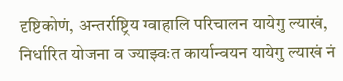दृष्टिकोणं, अन्तर्राष्ट्रिय ग्वाहालि परिचालन यायेगु ल्याखं, निर्धारित योजना व ज्याझ्वःत कार्यान्वयन यायेगु ल्याखं नं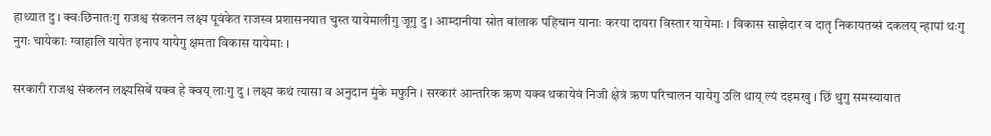हाथ्यात दु । क्वःछिनातःगु राजश्व संकलन लक्ष्य पूवंकेत राजस्व प्रशासनयात चुस्त यायेमालीगु जूगु दु । आम्दानीया स्रोत बांलाक पहिचान यानाः करया दायरा विस्तार यायेमाः । विकास साझेदार व दातृ निकायतय्सं दकलय् न्हापां थःगु नुगः चायेकाः ग्वाहालि यायेत इनाप यायेगु क्षमता विकास यायेमाः ।

सरकारी राजश्व संकलन लक्ष्यसिबें यक्व हे क्वय् लाःगु दु । लक्ष्य कथं त्यासा व अनुदान मुंके मफुनि । सरकारं आन्तरिक ऋण यक्व थकायेवं निजी क्षेत्रं ऋण परिचालन यायेगु उलि थाय् ल्यं दइमखु । छिं थुगु समस्यायात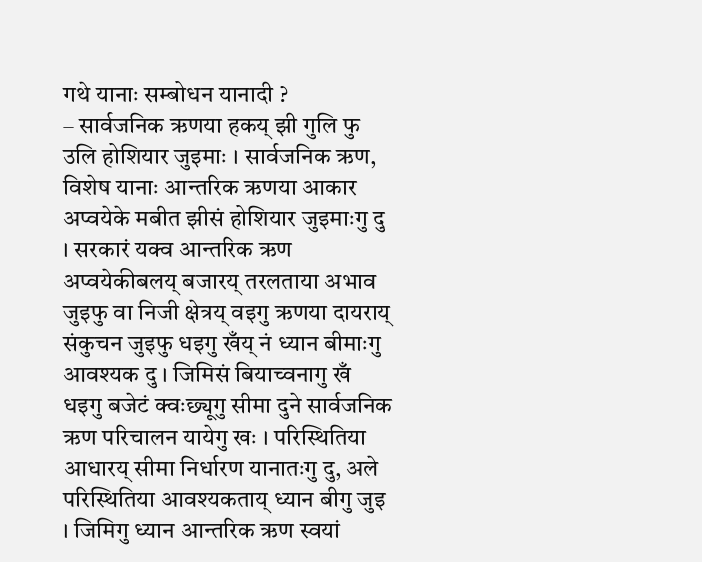गथे यानाः सम्बोधन यानादी ?
– सार्वजनिक ऋणया हकय् झी गुलि फु उलि होशियार जुइमाः । सार्वजनिक ऋण, विशेष यानाः आन्तरिक ऋणया आकार अप्वयेके मबीत झीसं होशियार जुइमाःगु दु । सरकारं यक्व आन्तरिक ऋण अप्वयेकीबलय् बजारय् तरलताया अभाव जुइफु वा निजी क्षेत्रय् वइगु ऋणया दायराय् संकुचन जुइफु धइगु खँय् नं ध्यान बीमाःगु आवश्यक दु । जिमिसं बियाच्वनागु खँ धइगु बजेटं क्वःछ्यूगु सीमा दुने सार्वजनिक ऋण परिचालन यायेगु खः । परिस्थितिया आधारय् सीमा निर्धारण यानातःगु दु, अले परिस्थितिया आवश्यकताय् ध्यान बीगु जुइ । जिमिगु ध्यान आन्तरिक ऋण स्वयां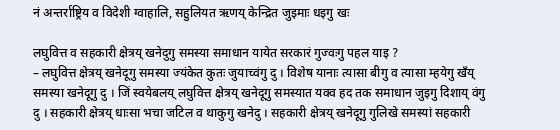नं अन्तर्राष्ट्रिय व विदेशी ग्वाहालि, सहुलियत ऋणय् केन्द्रित जुइमाः धइगु खः

लघुवित्त व सहकारी क्षेत्रय् खनेदुगु समस्या समाधान यायेत सरकारं गुज्वःगु पहल याइ ?
– लघुवित्त क्षेत्रय् खनेदूगु समस्या ज्यंकेत कुतः जुयाच्वंगु दु । विशेष यानाः त्यासा बीगु व त्यासा म्हयेगु खँय् समस्या खनेदूगु दु । जिं स्वयेबलय् लघुवित्त क्षेत्रय् खनेदूगु समस्यात यक्व हद तक समाधान जुइगु दिशाय् वंगु दु । सहकारी क्षेत्रय् धाःसा भचा जटिल व थाकुगु खनेदु । सहकारी क्षेत्रय् खनेदूगु गुलिखे समस्यां सहकारी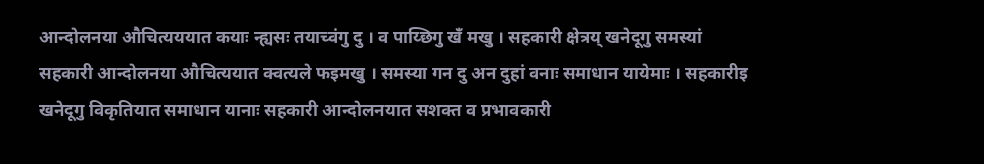आन्दोलनया औचित्यययात कयाः न्ह्यसः तयाच्वंगु दु । व पाय्छिगु खँ मखु । सहकारी क्षेत्रय् खनेदूगु समस्यां सहकारी आन्दोलनया औचित्ययात क्वत्यले फइमखु । समस्या गन दु अन दुहां वनाः समाधान यायेमाः । सहकारीइ खनेदूगु विकृतियात समाधान यानाः सहकारी आन्दोलनयात सशक्त व प्रभावकारी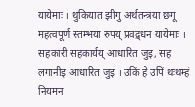यायेमाः । थुकियात झीगु अर्थतन्त्रया छगू महत्वपूर्ण स्तम्भया रुपय् प्रवद्र्धन यायेमाः । सहकारी सहकार्यय् आधारित जुइ, सह लगानीइ आधारित जुइ । उकिं हे उपिं थःथम्हं नियमन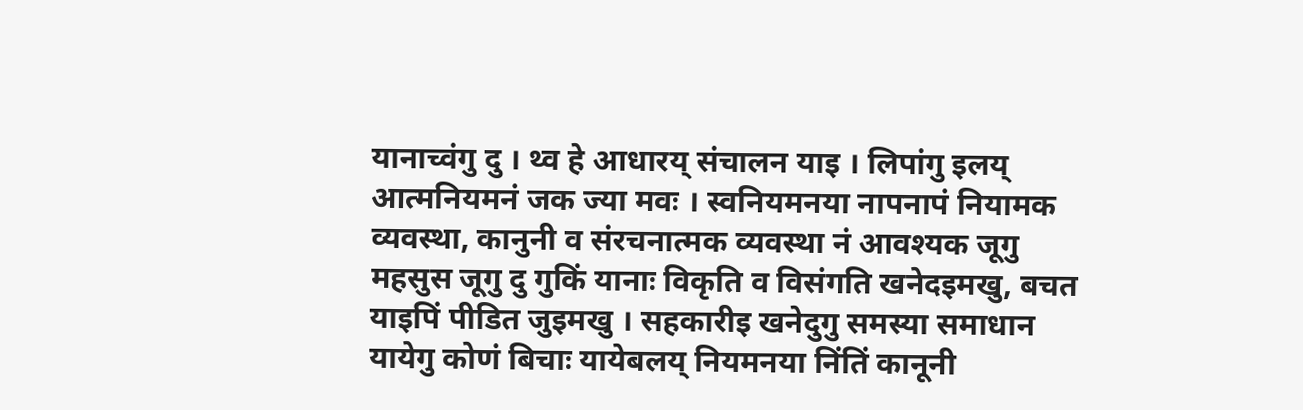यानाच्वंगु दु । थ्व हे आधारय् संचालन याइ । लिपांगु इलय् आत्मनियमनं जक ज्या मवः । स्वनियमनया नापनापं नियामक व्यवस्था, कानुनी व संरचनात्मक व्यवस्था नं आवश्यक जूगु महसुस जूगु दु गुकिं यानाः विकृति व विसंगति खनेदइमखु, बचत याइपिं पीडित जुइमखु । सहकारीइ खनेदुगु समस्या समाधान यायेगु कोणं बिचाः यायेबलय् नियमनया निंतिं कानूनी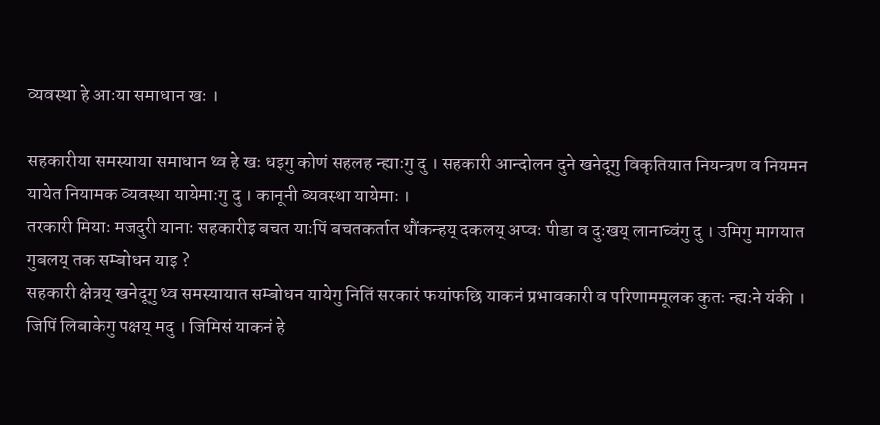व्यवस्था हे आःया समाधान खः ।

सहकारीया समस्याया समाधान थ्व हे खः धइगु कोणं सहलह न्ह्याःगु दु । सहकारी आन्दोलन दुने खनेदूगु विकृतियात नियन्त्रण व नियमन यायेत नियामक व्यवस्था यायेमाःगु दु । कानूनी ब्यवस्था यायेमाः ।
तरकारी मियाः मजदुरी यानाः सहकारीइ बचत याःपिं बचतकर्तात थौंकन्हय् दकलय् अप्वः पीडा व दुःखय् लानाच्वंगु दु । उमिगु मागयात गुबलय् तक सम्बोधन याइ ?
सहकारी क्षेत्रय् खनेदूगु थ्व समस्यायात सम्बोधन यायेगु नितिं सरकारं फयांफछि याकनं प्रभावकारी व परिणाममूलक कुतः न्ह्यःने यंकी । जिपिं लिबाकेगु पक्षय् मदु । जिमिसं याकनं हे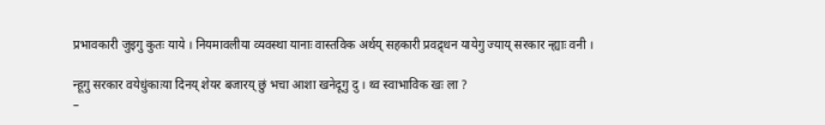प्रभावकारी जुइगु कुतः याये । नियमावलीया व्यवस्था यानाः वास्तविक अर्थय् सहकारी प्रवद्र्धन यायेगु ज्याय् सरकार न्ह्याः वनी ।

न्हूगु सरकार वयेधुंकाःया दिनय् शेयर बजारय् छुं भचा आशा खनेदूगु दु । थ्व स्वाभाविक खः ला ?
–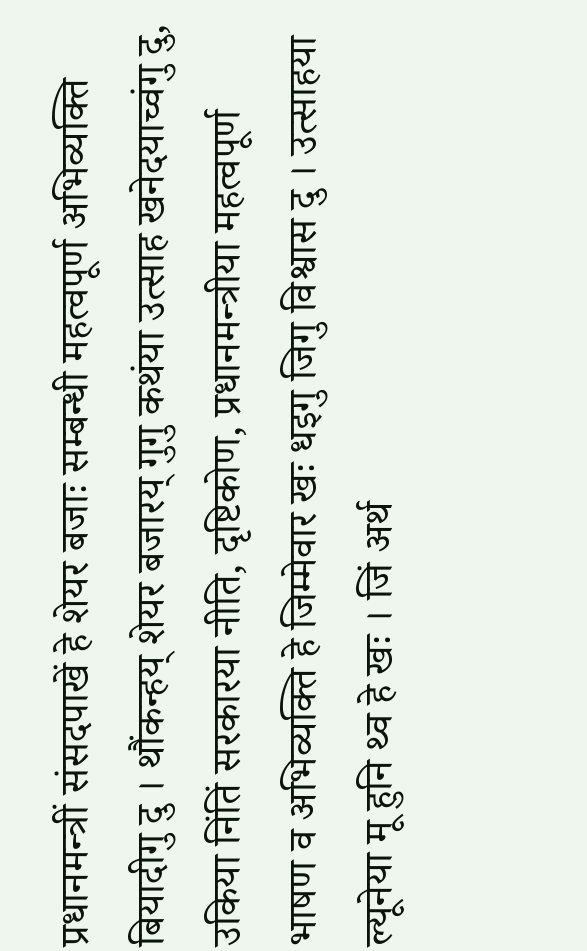प्रधानमन्त्रीं संसदपाखें हे शेयर बजाः सम्बन्धी महत्वपूर्ण अभिव्यक्ति बियादीगु दु । थौंकन्हय् शेयर बजारय् गुगु कथंया उत्साह खनेदयाच्वंगु दु, उकिया निंतिं सरकारया नीति, दृष्टिकोण, प्रधानमन्त्रीया महत्वपूर्ण भाषण व अभिव्यक्ति हे जिम्मेवार खः धइगु जिगु विश्वास दु । उत्साहया ल्यूनेया मू हुनि थ्व हे खः । जिं अर्थ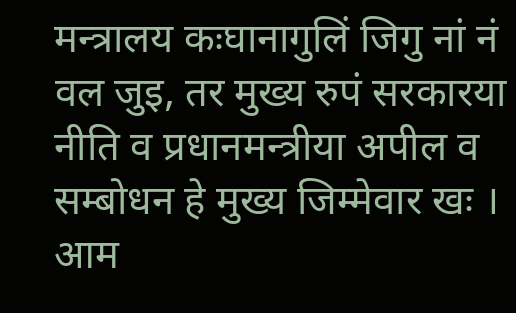मन्त्रालय कःघानागुलिं जिगु नां नं वल जुइ, तर मुख्य रुपं सरकारया नीति व प्रधानमन्त्रीया अपील व सम्बोधन हे मुख्य जिम्मेवार खः । आम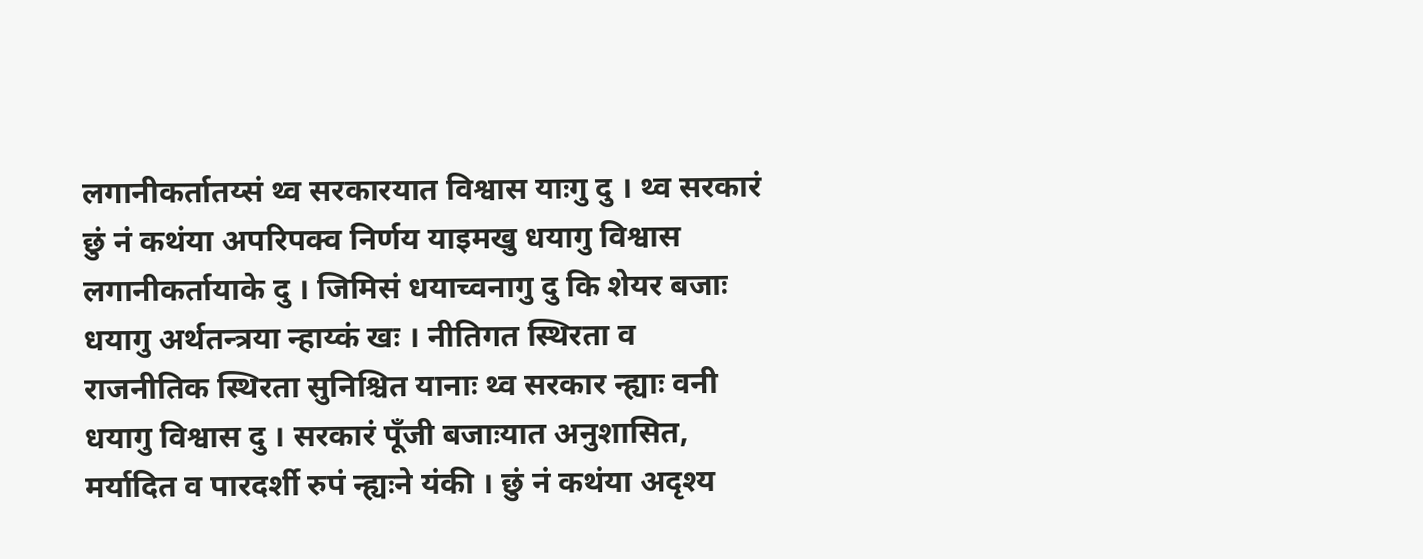लगानीकर्तातय्सं थ्व सरकारयात विश्वास याःगु दु । थ्व सरकारं छुं नं कथंया अपरिपक्व निर्णय याइमखु धयागु विश्वास लगानीकर्तायाके दु । जिमिसं धयाच्वनागु दु कि शेयर बजाः धयागु अर्थतन्त्रया न्हाय्कं खः । नीतिगत स्थिरता व राजनीतिक स्थिरता सुनिश्चित यानाः थ्व सरकार न्ह्याः वनी धयागु विश्वास दु । सरकारं पूँजी बजाःयात अनुशासित, मर्यादित व पारदर्शी रुपं न्ह्यःने यंकी । छुं नं कथंया अदृश्य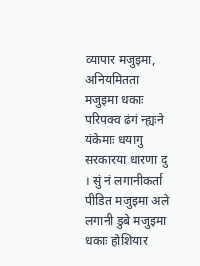व्यापार मजुइमा, अनियमितता मजुइमा धकाः परिपक्व ढंगं न्ह्यःने यंकेमाः धयागु सरकारया धारणा दु । सुं नं लगानीकर्ता पीडित मजुइमा अले लगानी डुबे मजुइमा धकाः होशियार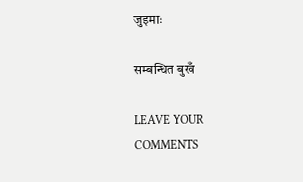जुइमाः

सम्बन्धित बुखँ

LEAVE YOUR COMMENTS